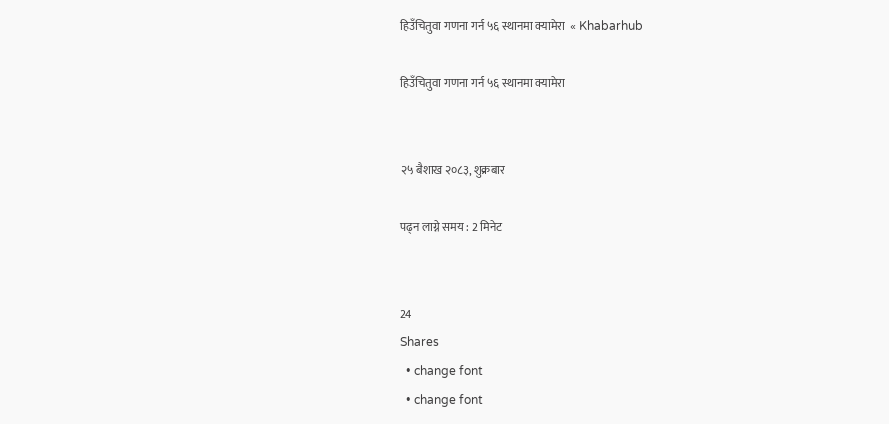हिउँचितुवा गणना गर्न ५६ स्थानमा क्यामेरा  « Khabarhub

हिउँचितुवा गणना गर्न ५६ स्थानमा क्यामेरा


२५ बैशाख २०८३, शुक्रबार

पढ्न लाग्ने समय : 2 मिनेट


24
Shares
  • change font
  • change font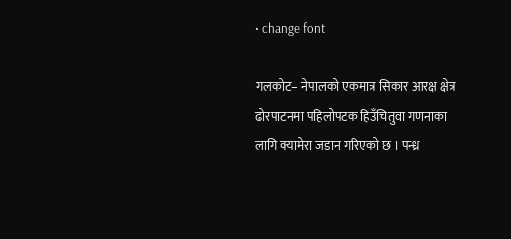• change font

गलकोट– नेपालको एकमात्र सिकार आरक्ष क्षेत्र ढोरपाटनमा पहिलोपटक हिउँचितुवा गणनाका लागि क्यामेरा जडान गरिएको छ । पन्ध्र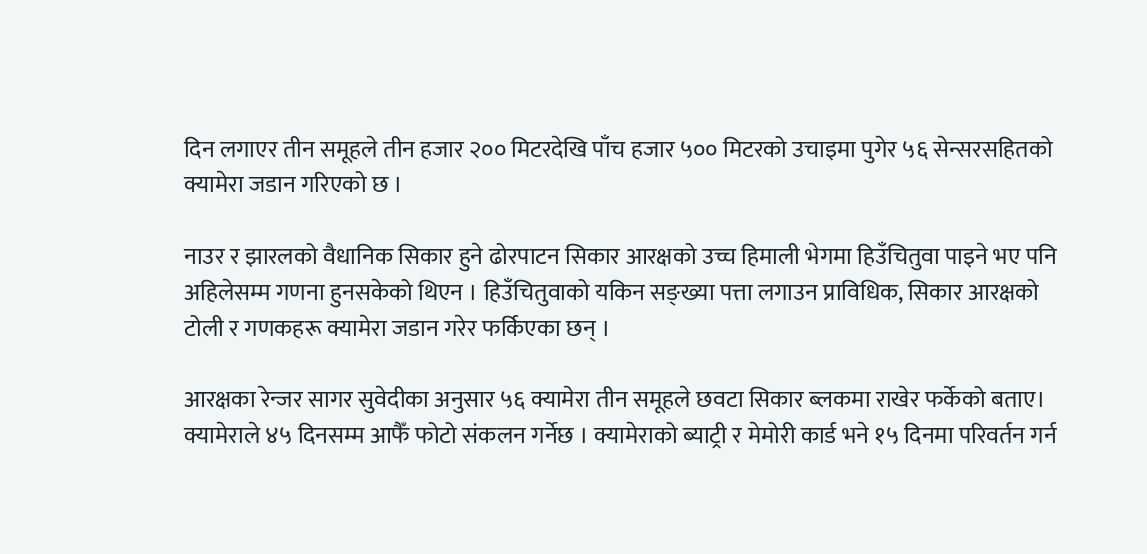दिन लगाएर तीन समूहले तीन हजार २०० मिटरदेखि पाँच हजार ५०० मिटरको उचाइमा पुगेर ५६ सेन्सरसहितको क्यामेरा जडान गरिएको छ ।

नाउर र झारलको वैधानिक सिकार हुने ढोरपाटन सिकार आरक्षको उच्च हिमाली भेगमा हिउँचितुवा पाइने भए पनि अहिलेसम्म गणना हुनसकेको थिएन । हिउँचितुवाको यकिन सङ्ख्या पत्ता लगाउन प्राविधिक, सिकार आरक्षको टोली र गणकहरू क्यामेरा जडान गरेर फर्किएका छन् ।

आरक्षका रेन्जर सागर सुवेदीका अनुसार ५६ क्यामेरा तीन समूहले छवटा सिकार ब्लकमा राखेर फर्केको बताए। क्यामेराले ४५ दिनसम्म आफैँ फोटो संकलन गर्नेछ । क्यामेराको ब्याट्री र मेमोरी कार्ड भने १५ दिनमा परिवर्तन गर्न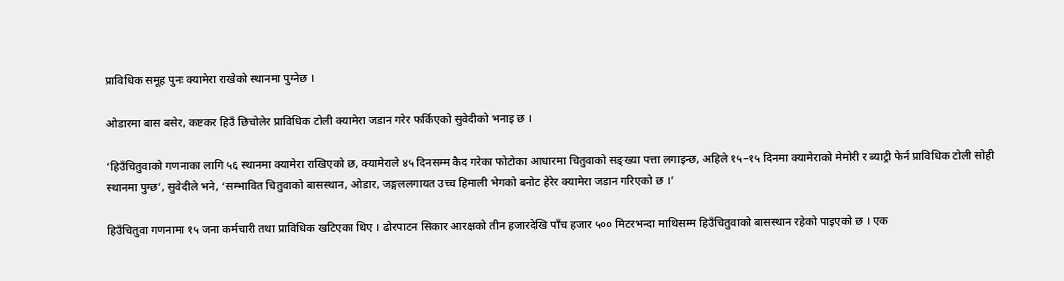प्राविधिक समूह पुनः क्यामेरा राखेको स्थानमा पुग्नेछ ।

ओडारमा बास बसेर, कष्टकर हिउँ छिचोलेर प्राविधिक टोली क्यामेरा जडान गरेर फर्किएको सुवेदीको भनाइ छ ।

‘हिउँचितुवाको गणनाका लागि ५६ स्थानमा क्यामेरा राखिएको छ, क्यामेराले ४५ दिनसम्म कैद गरेका फोटोका आधारमा चितुवाको सङ्ख्या पत्ता लगाइन्छ, अहिले १५–१५ दिनमा क्यामेराको मेमोरी र ब्याट्री फेर्न प्राविधिक टोली सोही स्थानमा पुग्छ’, सुवेदीले भने, ‘सम्भावित चितुवाको बासस्थान, ओडार, जङ्गललगायत उच्च हिमाली भेगको बनोट हेरेर क्यामेरा जडान गरिएको छ ।’

हिउँचितुवा गणनामा १५ जना कर्मचारी तथा प्राविधिक खटिएका थिए । ढोरपाटन सिकार आरक्षको तीन हजारदेखि पाँच हजार ५०० मिटरभन्दा माथिसम्म हिउँचितुवाको बासस्थान रहेको पाइएको छ । एक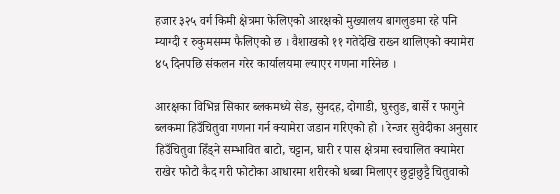हजार ३२५ वर्ग किमी क्षेत्रमा फेलिएको आरक्षको मुख्यालय बागलुङमा रहे पनि म्याग्दी र रुकुमसम्म फैलिएको छ । वैशाखको ११ गतेदेखि राख्न थालिएको क्यामेरा ४५ दिनपछि संकलन गरेर कार्यालयमा ल्याएर गणना गरिनेछ ।

आरक्षका विभिन्न सिकार ब्लकमध्ये सेङ, सुनदह, दोगाडी, घुस्तुङ, बार्से र फागुने ब्लकमा हिउँचितुवा गणना गर्न क्यामेरा जडान गरिएको हो । रेन्जर सुवेदीका अनुसार हिउँचितुवा हिँड्ने सम्भावित बाटो, चट्टान, घारी र पास क्षेत्रमा स्वचालित क्यामेरा राखेर फोटो कैद गरी फोटोका आधारमा शरीरको धब्बा मिलाएर छुट्टाछुट्टै चितुवाको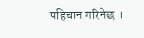पहिचान गरिनेछ ।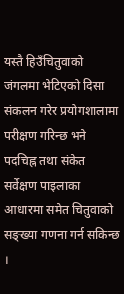यस्तै हिउँचितुवाको जंगलमा भेटिएको दिसा संकलन गरेर प्रयोगशालामा परीक्षण गरिन्छ भने पदचिह्न तथा संकेत सर्वेक्षण पाइलाका आधारमा समेत चितुवाको सङ्ख्या गणना गर्न सकिन्छ ।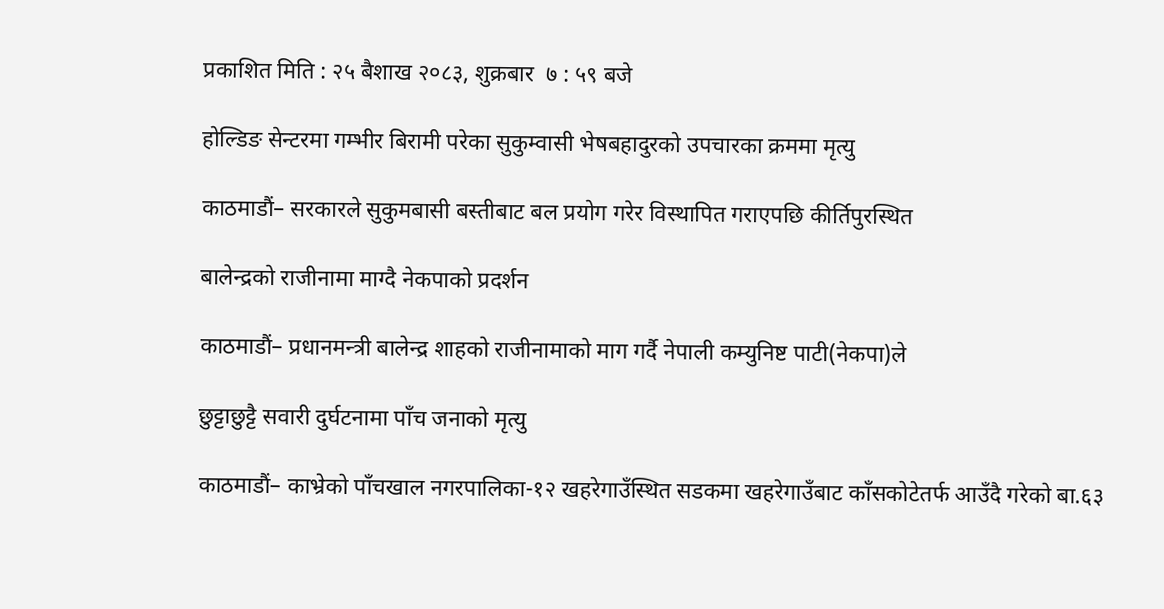प्रकाशित मिति : २५ बैशाख २०८३, शुक्रबार  ७ : ५९ बजे

होल्डिङ सेन्टरमा गम्भीर बिरामी परेका सुकुम्वासी भेषबहादुरको उपचारका क्रममा मृत्यु

काठमाडौं– सरकारले सुकुमबासी बस्तीबाट बल प्रयोग गरेर विस्थापित गराएपछि कीर्तिपुरस्थित

बालेन्द्रको राजीनामा माग्दै नेकपाको प्रदर्शन

काठमाडौं– प्रधानमन्त्री बालेन्द्र शाहको राजीनामाको माग गर्दै नेपाली कम्युनिष्ट पाटी(नेकपा)ले

छुट्टाछुट्टै सवारी दुर्घटनामा पाँच जनाको मृत्यु

काठमाडौं– काभ्रेको पाँचखाल नगरपालिका-१२ खहरेगाउँस्थित सडकमा खहरेगाउँबाट काँसकोटेतर्फ आउँदै गरेको बा.६३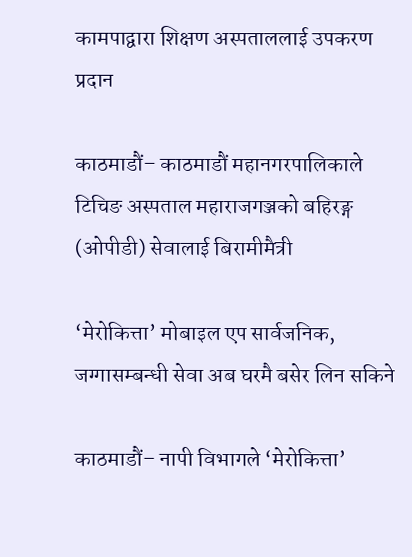कामपाद्वारा शिक्षण अस्पताललाई उपकरण प्रदान

काठमाडौं– काठमाडौं महानगरपालिकाले टिचिङ अस्पताल महाराजगञ्जको बहिरङ्ग (ओपीडी) सेवालाई बिरामीमैत्री

‘मेरोकित्ता’ मोबाइल एप सार्वजनिक, जग्गासम्बन्धी सेवा अब घरमै बसेर लिन सकिने

काठमाडौं– नापी विभागले ‘मेरोकित्ता’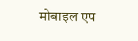मोबाइल एप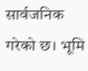सार्वजनिक गरेको छ। भूमि